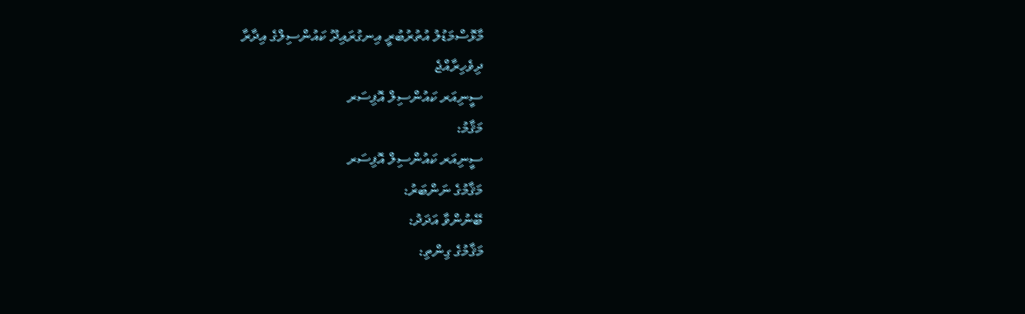މާޅޮސްމަޑުލު އުތުރުބުރީ އިނގުރައިދޫ ކައުންސިލްގެ އިދާރާ
ދިވެހިރާއްޖެ
ސީނިއަރ ކައުންސިލް އޮފިސަރ
މަޤާމު:
ސީނިއަރ ކައުންސިލް އޮފިސަރ
މަޤާމުގެ ނަންބަރު:
ބޭނުންވާ އަދަދު:
މަޤާމުގެ ގިންތި: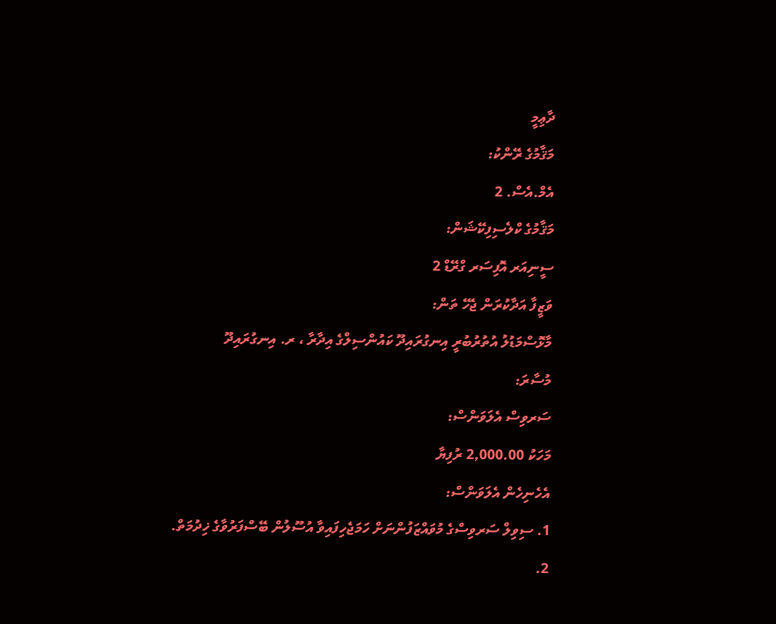ދާޢިމީ
މަޤާމުގެ ރޭންކު:
އެމް.އެސް. 2
މަޤާމުގެ ކްލެސިފިކޭޝަން:
ސީނިއަރ އޮފިސަރ ގްރޭޑް 2
ވަޒީފާ އަދާކުރަން ޖެހޭ ތަން:
މާޅޮސްމަޑުލު އުތުރުބުރީ އިނގުރައިދޫ ކައުންސިލްގެ އިދާރާ ، ރ. އިނގުރައިދޫ
މުސާރަ:
ސަރވިސް އެލަވަންސް:
މަހަކު 2,000.00 ރުފިޔާ
އެހެނިހެން އެލަވަންސް:
1. ސިވިލް ސަރވިސްގެ މުވައްޒަފުންނަށް ހަމަޖެހިފައިވާ އުސޫލުން ބޭސްފަރުވާގެ ޚިދުމަތް.
2.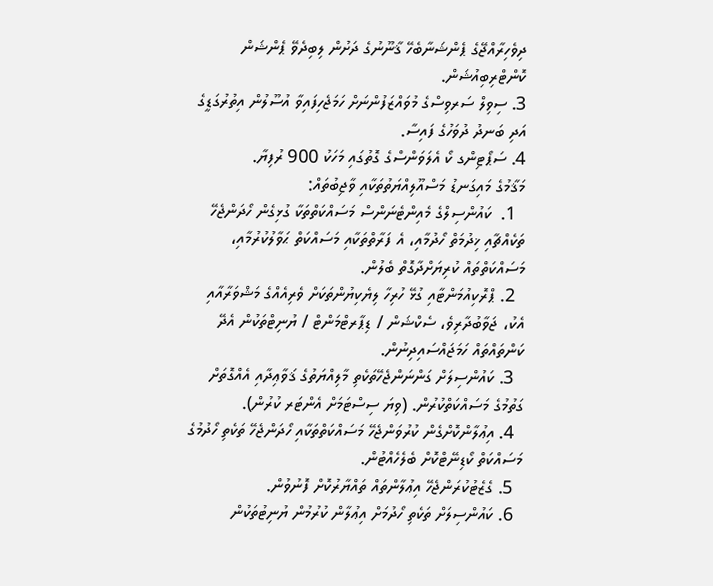ދިވެހިރާއްޖޭގެ ޕެންޝަނާބެހޭ ޤާނޫނުގެ ދަށުން ލިބިދެވޭ ޕެންޝަން ކޮންޓްރިބިއުޝަން.
3. ސިވިލް ސަރވިސްގެ މުވައްޒަފުންނަށް ހަމަޖެހިފައިވާ އުސޫލުން އިތުރުގަޑީގެ އަދި ބަނދު ދުވަހުގެ ފައިސާ.
4. ސަޕޯޓިންގ ކޯ އެލަވަންސްގެ ގޮތުގައި މަހަކު 900 ރުފިޔާ.
މަޤާމުގެ މައިގަނޑު މަސްއޫލިއްޔަތުތަކާއި ވާޖިބުތައް:
  1.  ކައުންސިލްގެ މެއިންޓެނަންސް މަސައްކަތްތަކާ ގުޅިގެން ހޯދަންޖެހޭ ތަކެއްޗާއި ޚިދުމަތް ހޯދުމާއި، އެ ފަރާތްތަކާއި މަސައްކަތް ޙަވާލުކުރުމާއި، މަސައްކަތްތައް ކުރިޔަށްދާގޮތް ބެލުން.
  2. ޕްރޮކިއުމަންޓާއި ގުޅޭ ހުރިހާ ލިޔެކިޔުންތަކަށް ވެރިއެއްގެ މަޝްވަރާއާއި އެކު، ޖަވާބުދާރިވެ، ސެކްޝަން / ޑިޕާރޓްމަންޓް / ޔުނިޓްތަކުން އެދޭ ކަންތައްތައް ހަމަޖައްސައިދިނުން.
  3. ކައުންސިލަށް ގަންނަންޖެހޭތަކެތި މާލިއްޔަތުގެ ޤަވާޢިދާއި އެއްގޮތަށް ގަތުމުގެ މަސައްކަތްކުރުން. (ވިޔަ ސިސްޓަމަށް އެންޓަރ ކުރުން).
  4. އިޢުލާންކޮށްގެން ކުރުވަންޖެހޭ މަސައްކަތްތަކާއި ހޯދަންޖެހޭ ތަކެތި ހޯދުމުގެ މަސައްކަތް ކޯޑިނޭޓްކޮށް ބެލެހެއްޓުން.
  5. ގެޒެޓުކުރަންޖެހޭ އިޢުލާންތައް ތައްޔާރުކޮށް ފޮނުވުން.
  6. ކައުންސިލަށް ތަކެތި ހޯދުމަށް އިޢުލާން ކުރުމުން ޔުނިޓުތަކުން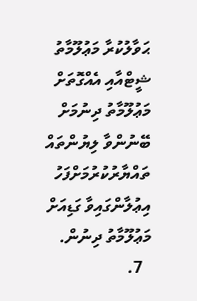ޙަވާލުކުރާ މަޢުލޫމާތު ޝީޓްއާއި އެއްގޮތަށް މަޢުލޫމާތު ދިނުމަށް ބޭނުންވާ ލިޔުންތައް ތައްޔާރުކުރުމަށްފަހު އިޢުލާންގައިވާ ގަޑިއަށް މަޢުލޫމާތު ދިނުން.
  7.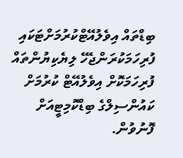ބިޑްތައް އިވެލުއޭޓްކުރުމަށްޓަކައި ފުރިހަމަކުރަންޖެހޭ ލިޔެކިޔުންތައް ފުރިހަމަކޮށް އިވެލުއޭޓް ކުރުމަށް ކައުންސިލްގެ ބިޑްކޮމިޓީއަށް ފޮނުވުން.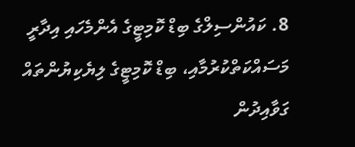8. ކައުންސިލްގެ ބިޑް ކޮމިޓީގެ އެންމެހައި އިދާރީ މަސައްކަތްކުރުމާއި، ބިޑް ކޮމިޓީގެ ލިޔެކިޔުންތައް ގަވާއިދުން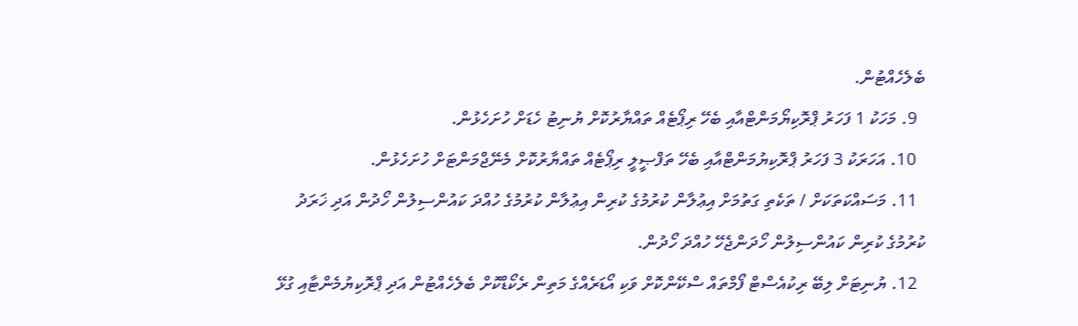ބެލެހެއްޓުން.
  9. މަހަކު 1 ފަހަރު ޕްރޮކިޔޯމަންޓްއާއި ބެހޭ ރިޕޯޓެއް ތައްޔާރުކޮށް ޔުނިޓު ހެޑަށް ހުށަހެޅުން.
  10. އަހަރަކު 3 ފަހަރު ޕްރޮކިޔުމަންޓްއާއި ބެހޭ ތަފްޞީލީ ރިޕޯޓެއް ތައްޔާރުކޮށް މެނޭޖްމަންޓަށް ހުށަހެޅުން.
  11. މަސައްކަތަކަށް / ތަކެތި ގަތުމަށް އިޢުލާން ކުރުމުގެ ކުރިން އިޢުލާން ކުރުމުގެ ހުއްދަ ކައުންސިލުން ހޯދުން އަދި ޚަރަދު ކުރުމުގެ ކުރިން ކައުންސިލުން ހޯދަންޖެހޭ ހުއްދަ ހޯދުން.
  12. ޔުނިޓަށް ލިބޭ ރިކުއެސްޓް ފޯމްތައް ސްކޭންކޮށް ވަކި އޯޑަރެއްގެ މަތިން ރެކޯޑްކޮށް ބެލެހެއްޓުން އަދި ޕްރޮކިޔުމެންޓާއި ގުޅޭ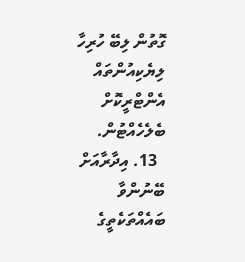ގޮތުން ލިބޭ ހުރިހާ ލިޔެކިއުންތައް އެންޓްރީކޮށް ބެލެހެއްޓުން.
  13. އިދާރާއަށް ބޭނުންވާ ބައެއްތަކެތީގެ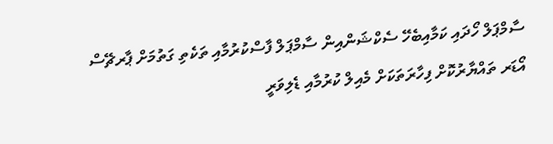ސާމްޕަލް ހޯދައި ކަމާއިބެހޭ ސެކްޝަންއިން ސާމްޕަލް ފާސްކުރުމާއި ތަކެތި ގަތުމަށް ޕާރޗޭސް އޯޑަރ ތައްޔާރުކޮށް ފިހާރަތަކަށް މެއިލް ކުރުމާއި ޑެލިވަރީ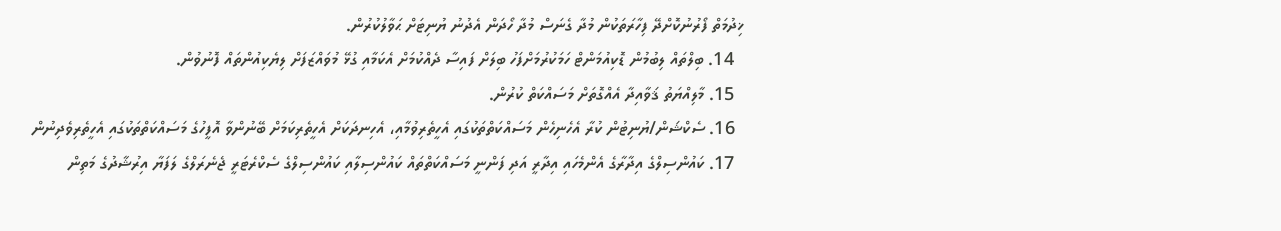ޚިދުމަތް ފޯރުނުކޮށްދޭ ފިހާރަތަކުން މުދާ ގެނަސް މުދާ ހޯދަން އެދުނު ޔުނިޓަށް ޙަވާލުކުރުން.
  14. ބިލްތައް ލިބުމުން ޑޮކިއުމަންޓް ހަމަކުރުމަށްފަހު ބިލަށް ފައިސާ ދެއްކުމަށް އެކަމާއި ގުޅޭ މުވައްޒަފަށް ލިޔެކިއުންތައް ފޮނުވުން.
  15. މާލިއްޔަތު ޤަވާއިދާ އެއްގޮތަށް މަސައްކަތް ކުރުން.
  16. ސެކްޝަން/ޔުނިޓުން ކުރާ އެހެނިހެން މަސައްކަތްތަކުގައި އެހީތެރިވުމާއި، އެހިނދަކަށް އެހީތެރިކަމަށް ބޭނުންވާ އޮފީހުގެ މަސައްކަތްތަކުގައި އެހީތެރިވެދިނުން
  17. ކައުންސިލްގެ އިދާރާގެ އެންމެހައި އިދާރީ އަދި ފަންނީ މަސައްކަތްތައް ކައުންސިލާއި ކައުންސިލްގެ ސެކްރެޓަރީ ޖެނެރަލްގެ ލަފަޔާ އިރުޝާދުގެ މަތިން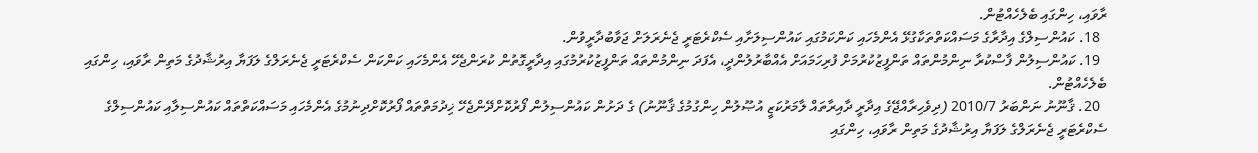ރާވައި، ހިންގައި ބެލެހެއްޓުން.
  18. ކައުންސިލްގެ އިދާރާގެ މަސައްކަތްތަކާގުޅޭ އެންމެހައި ކަންކަމުގައި ކައުންސިލަށާއި ސެކްރެޓަރީ ޖެނެރަލަށް ޖަވާބުދާރީވުން.
  19. ކައުންސިލުން ފާސްކުރާ ނިންމުންތައް ތަންފީޒުކުރުމަށް ފުރިހަމައަށް އެއްބާރުލުންދީ، އެފަދަ ނިންމުންތައް ތަންފީޒުކުރުމުގައި އިދާރީގޮތުން ކުރަންޖެހޭ އެންމެހައި ކަންކަން ސެކްރެޓަރީ ޖެނެރަލްގެ ލަފަޔާ އިރުޝާދުގެ މަތިން ރާވައި، ހިންގައި ބެލެހެއްޓުން.
  20. ޤާނޫނު ނަންބަރު 2010/7 (ދިވެހިރާއްޖޭގެ އިދާރީ ދާއިރާތައް ލާމަރުކަޒީ އުޞޫލުން ހިންގުމުގެ ޤާނޫނު) ގެ ދަށުން ކައުންސިލުން ފޯރުކޮށްދޭންޖެހޭ ޚިދުމަތްތައް ފޯރުކޮށްދިނުމުގެ އެންމެހައި މަސައްކަތްތައް ކައުންސިލާއި ކައުންސިލްގެ ސެކްރެޓަރީ ޖެނެރަލްގެ ލަފަޔާ އިރުޝާދުގެ މަތިން ރާވައި، ހިންގައި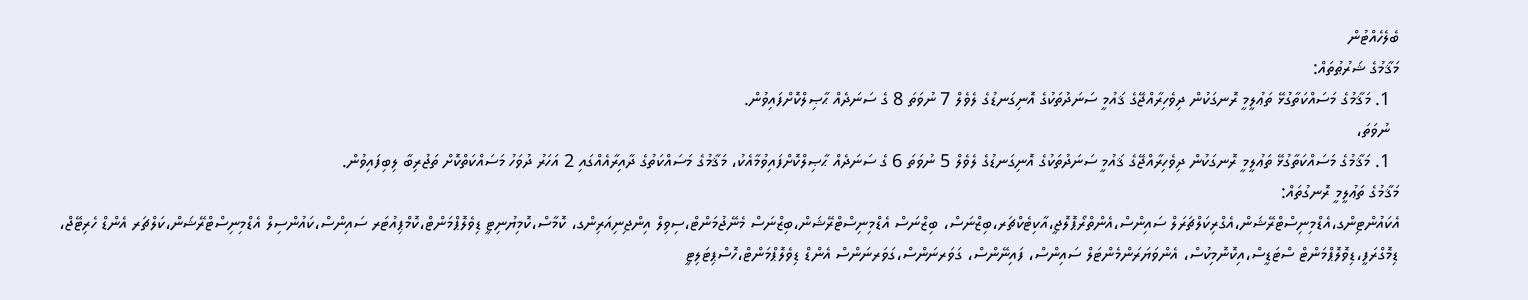ބެލެހެއްޓުން
މަޤާމުގެ ޝަރުޠުތައް:
  1. މަޤާމުގެ މަސައްކަތާގުޅޭ ތަޢުލީމީ ރޮނގަކުން ދިވެހިރާއްޖޭގެ ޤައުމީ ސަނަދުތަކުގެ އޮނިގަނޑުގެ ލެވެލް 7 ނުވަތަ 8 ގެ ސަނަދެއް ޙާޞިލްކޮށްފައިވުން.
  ނުވަތަ،
  1. މަޤާމުގެ މަސައްކަތާގުޅޭ ތަޢުލީމީ ރޮނގަކުން ދިވެހިރާއްޖޭގެ ޤައުމީ ސަނަދުތަކުގެ އޮނިގަނޑުގެ ލެވެލް 5 ނުވަތަ 6 ގެ ސަނަދެއް ޙާޞިލްކޮށްފައިވުމާއެކު، މަޤާމުގެ މަސައްކަތުގެ ދާއިރާއެއްގައި 2 އަހަރު ދުވަހު މަސައްކަތްކޮށް ތަޖުރިބާ ލިބިފައިވުން.
މަޤާމުގެ ތަޢުލީމީ ރޮނގުތައް:
އެކައުންޓިންގ،އެޑްމިނިސްޓްރޭޝަން،އެގްރިކަލްޗަރަލް ސައިންސް،އެންތްރޯޕޮލޮޖީ،އާކިޓެކްޗަރ،ބިޒްނަސް، ބިޒްނަސް އެޑްމިނިސްޓްރޭޝަން،ބިޒްނަސް މެނޭޖުމަންޓް،ސިވިލް އިންޖިނިއަރިންގ، ކޮމާސް،ކޮމިޔުނިޓީ ޑިވެލޮޕްމަންޓް،ކޮމްޕިއުޓަރ ސައިންސް،ކައުންސިލް އެޑްމިނިސްޓްރޭޝަން،ކަލްޗަރ އެންޑް ހެރިޓޭޖް، ޑިމޮގްރަފީ،ޑިވޮލޮޕްމަންޓް ސްޓަޑީސް،އިކޮނޮމިކުސް، އެންވަޔަރަންމެންޓަލް ސައިންސް، ފައިނޭންސް، ގަވަރނަންސް،ގަވަރނަންސް އެންޑް ޑިވެލޮޕްމަންޓް،ހޮސްޕިޓަލިޓީ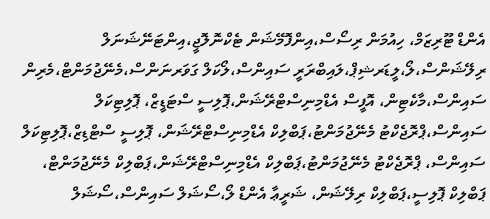އެންޑް ޓޫރިޒަމް، ހިއުމަން ރިސޯސް،އިންފޮމޭޝަން ޓެކްނޮލޮޖީ،އިންޓަނޭޝަނަލް ރިލޭޝަންސް،ލޯ،ލީޑަރޝިޕް،ލައިބްރަރީ ސައިންސް،ލޯކަލް ގަވަރނަންސް،މެނޭޖުމަންޓް،މެރިން ސައިންސް،މާކެޓިން، އޮފީސް އެޑްމިނިސްޓްރޭޝަން،ޕޮލިސީ ސްޓަޑީޒް، ޕޮލިޓިކަލް ސައިންސް،ޕްރޮޖެކްޓު މެނޭޖުމަންޓު،ޕަބްލިކް އެޑްމިނިސްޓްރޭޝަން، ޕޮލިސީ ސްޓްޑިޒް،ޕޮލިޓިކަލް ސައިންސް، ޕްރޮޖެކްޓު މެނޭޖުމަންޓު،ޕަބްލިކް އެޑްމިނިސްޓްރޭޝަން،ޕަބްލިކް މެނޭޖުމަންޓް، ޕަބްލިކް ޕޮލިސީ،ޕަބްލިކް ރިލޭޝަން، ޝަރީޢާ އެންޑް ލޯ،ސޯޝަލް ސައިންސް،ސޯޝަލް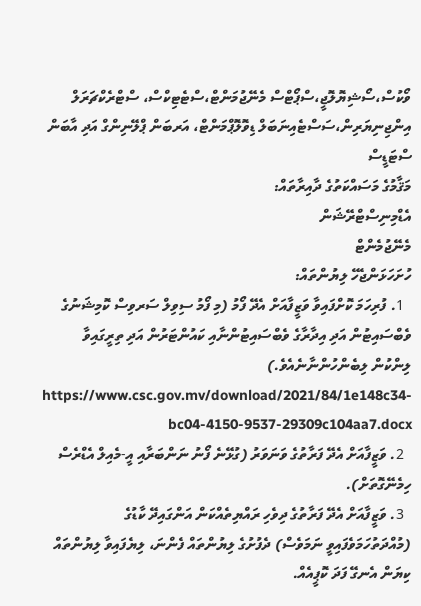ވޯކުސް،ސޯޝިޔޮލޮޖީ،ސްޕޯޓްސް މެނޭޖުމަންޓް،ސްޓެޓިކްސް، ސްޓްރެކްޗަރަލް އިންޖިނިޔަރިން،ސަސްޓެއިނަބަލް ޑިވޮލޮޕްމަންޓް، އަރބަން ޕްލޭނިންގް އަދި އާބަން ސްޓަޑީސް
މަޤާމުގެ މަސައްކަތުގެ ދާއިރާތައް:
އެޑްމިނިސްޓްރޭޝަން
މެނޭޖުމެންޓް
ހުށަހަޅަންޖެހޭ ލިޔުންތައް:
  1. ފުރިހަމަ ކޮށްފައިވާ ވަޒީފާއަށް އެދޭ ފޯމު (މި ފޯމު ސިވިލް ސަރވިސް ކޮމިޝަނުގެ ވެބްސައިޓުން އަދި އިދާރާގެ ވެބްސައިޓުންނާއި ކައުންޓަރުން އަދި ތިރީގައިވާ ލިންކުން ލިބެންހުންނާނެއެވެ.)  https://www.csc.gov.mv/download/2021/84/1e148c34-bc04-4150-9537-29309c104aa7.docx
  2. ވަޒީފާއަށް އެދޭ ފަރާތުގެ ވަނަވަރު (ގުޅޭނެ ފޯނު ނަންބަރާއި އީ-މެއިލް އެޑްރެސް ހިމެނޭގޮތަށް).
  3. ވަޒީފާއަށް އެދޭ ފަރާތުގެ ދިވެހި ރައްޔިތެއްކަން އަންގައިދޭ ކާޑުގެ (މުއްދަތުހަމަވެފައިވީ ނަމަވެސް) ދެފުށުގެ ލިޔުންތައް ފެންނަ، ލިޔެފައިވާ ލިޔުންތައް ކިޔަން އެނގޭ ފަދަ ކޮޕީއެއް.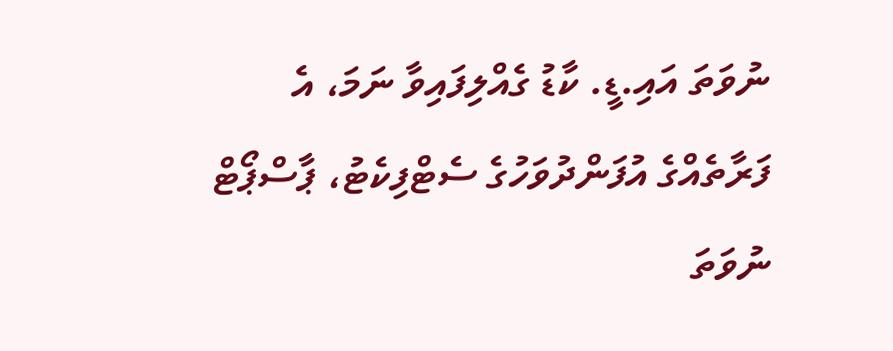ނުވަތަ އައި.ޑީ. ކާޑު ގެއްލިފައިވާ ނަމަ، އެ ފަރާތެއްގެ އުފަންދުވަހުގެ ސެޓްފިކެޓު، ޕާސްޕޯޓް ނުވަތަ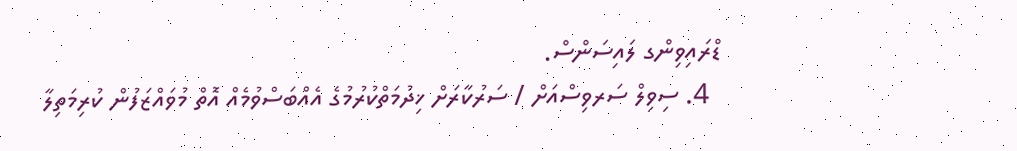ޑްރައިވިންގ ލައިސަންސް.
  4. ސިވިލް ސަރވިސްއަށް / ސަރުކާރަށް ޚިދުމަތްކުރުމުގެ އެއްބަސްވުމެއް އޮތް މުވައްޒަފުން ކުރިމަތިލާ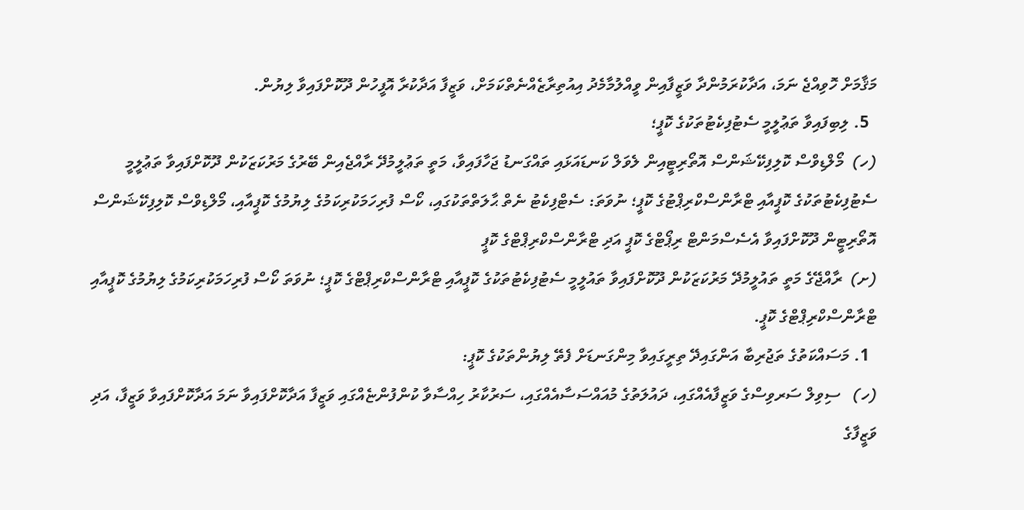މަޤާމަށް ހޮވިއްޖެ ނަމަ، އަދާކުރަމުންދާ ވަޒީފާއިން ވީއްލުމާމެދު އިއުތިރާޒެއްނެތްކަމަށް، ވަޒީފާ އަދާކުރާ އޮފީހުން ދޫކޮށްފައިވާ ލިޔުން.
  5. ލިބިފައިވާ ތަޢުލީމީ ސެޓުފިކެޓުތަކުގެ ކޮޕީ؛
(ހ)  މޯލްޑިވްސް ކޮލިފިކޭޝަންސް އޮތޯރިޓީއިން ލެވަލް ކަނޑައަޅައި ތައްގަނޑު ޖަހާފައިވާ، މަތީ ތަޢުލީމުދޭ ރާއްޖެއިން ބޭރުގެ މަރުކަޒަކުން ދޫކޮށްފައިވާ ތަޢުލީމީ ސެޓުފިކެޓުތަކުގެ ކޮޕީއާއި ޓްރާންސްކްރިޕްޓުގެ ކޮޕީ؛ ނުވަތަ: ސެޓްފިކެޓު ނެތް ޙާލަތްތަކުގައި، ކޯސް ފުރިހަމަކުރިކަމުގެ ލިޔުމުގެ ކޮޕީއާއި، މޯލްޑިވްސް ކޮލިފިކޭޝަންސް އޮތޯރިޓީން ދޫކޮށްފައިވާ އެސެސްމަންޓް ރިޕޯޓްގެ ކޮޕީ އަދި ޓްރާންސްކްރިޕްޓްގެ ކޮޕީ
(ށ)  ރާއްޖޭގެ މަތީ ތައުލީމުދޭ މަރުކަޒަކުން ދޫކޮށްފައިވާ ތައުލީމީ ސެޓުފިކެޓުތަކުގެ ކޮޕީއާއި ޓްރާންސްކްރިޕްޓްގެ ކޮޕީ؛ ނުވަތަ ކޯސް ފުރިހަމަކުރިކަމުގެ ލިޔުމުގެ ކޮޕީއާއި ޓްރާންސްކްރިޕްޓްގެ ކޮޕީ.
  1. މަސައްކަތުގެ ތަޖުރިބާ އަންގައިދޭ ތިރީގައިވާ މިންގަނޑަށް ފެތޭ ލިޔުންތަކުގެ ކޮޕީ:
(ހ)   ސިވިލް ސަރވިސްގެ ވަޒީފާއެއްގައި، ދައުލަތުގެ މުއައްސަސާއެއްގައި، ސަރުކާރު ހިއްސާވާ ކުންފުންޏެއްގައި ވަޒީފާ އަދާކޮށްފައިވާ ނަމަ އަދާކޮށްފައިވާ ވަޒީފާ، އަދި ވަޒީފާގެ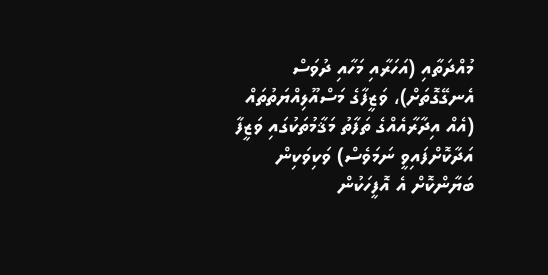މުއްދަތާއި (އަހަރާއި މަހާއި ދުވަސް އެނގޭގޮތަށް)، ވަޒީފާގެ މަސްއޫލިއްޔަތުތައް (އެއް އިދާރާއެއްގެ ތަފާތު މަޤާމުތަކުގައި ވަޒީފާ އަދާކޮށްފައިވީ ނަމަވެސް) ވަކިވަކިން ބަޔާންކޮށް އެ އޮފީހަކުން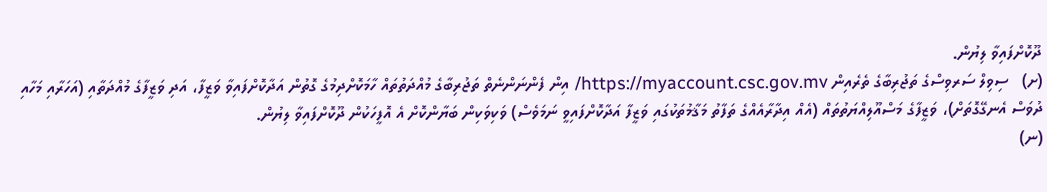ދޫކޮށްފައިވާ ލިޔުން.
(ށ)   ސިވިލް ސަރވިސްގެ ތަޖުރިބާގެ ތެރެއިން https://myaccount.csc.gov.mv/ އިން ފެންނަންނެތް ތަޖުރިބާގެ މުއްދަތުތައް ހާމަކޮށްދިމުގެ ގޮތުން އަދާކޮށްފައިވާ ވަޒީފާ، އަދި ވަޒީފާގެ މުއްދަތާއި (އަހަރާއި މަހާއި ދުވަސް އެނގޭގޮތަށް)، ވަޒީފާގެ މަސްއޫލިއްޔަތުތައް (އެއް އިދާރާއެއްގެ ތަފާތު މަޤާމުތަކުގައި ވަޒީފާ އަދާކޮށްފައިވީ ނަމަވެސް) ވަކިވަކިން ބަޔާންކޮށް އެ އޮފީހަކުން ދޫކޮށްފައިވާ ލިޔުން.
(ނ)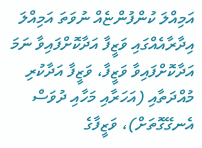އަމިއްލަ ކުންފުންޏެއް ނުވަތަ އަމިއްލަ އިދާރާއެއްގައި ވަޒީފާ އަދާކޮށްފައިވާ ނަމަ އަދާކޮށްފައިވާ ވަޒީފާ، ވަޒީފާ އަދާކުރި މުއްދަތާއި (އަހަރާއި މަހާއި ދުވަސް އެނގޭގޮތަށް)، ވަޒީފާގެ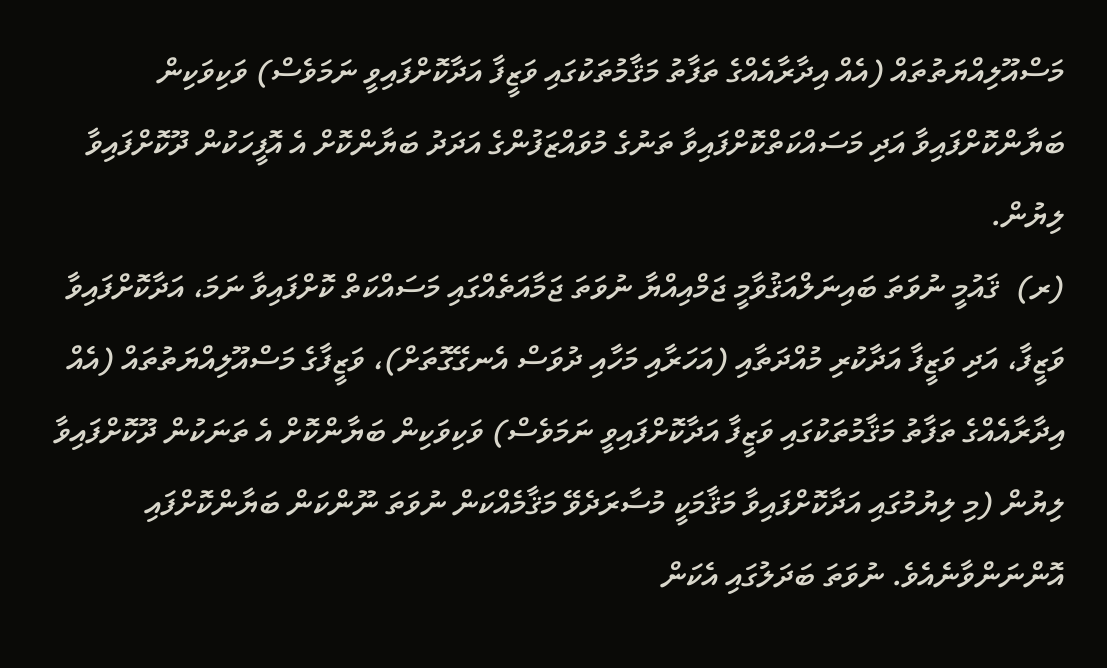މަސްއޫލިއްޔަތުތައް (އެއް އިދާރާއެއްގެ ތަފާތު މަޤާމުތަކުގައި ވަޒީފާ އަދާކޮށްފައިވީ ނަމަވެސް) ވަކިވަކިން ބަޔާންކޮށްފައިވާ އަދި މަސައްކަތްކޮށްފައިވާ ތަނުގެ މުވައްޒަފުންގެ އަދަދު ބަޔާންކޮށް އެ އޮފީހަކުން ދޫކޮށްފައިވާ ލިޔުން.
(ރ)  ޤައުމީ ނުވަތަ ބައިނަލްއަޤުވާމީ ޖަމްއިއްޔާ ނުވަތަ ޖަމާއަތެއްގައި މަސައްކަތް ކޮށްފައިވާ ނަމަ، އަދާކޮށްފައިވާ ވަޒީފާ، އަދި ވަޒީފާ އަދާކުރި މުއްދަތާއި (އަހަރާއި މަހާއި ދުވަސް އެނގޭގޮތަށް)، ވަޒީފާގެ މަސްއޫލިއްޔަތުތައް (އެއް އިދާރާއެއްގެ ތަފާތު މަޤާމުތަކުގައި ވަޒީފާ އަދާކޮށްފައިވީ ނަމަވެސް) ވަކިވަކިން ބަޔާންކޮށް އެ ތަނަކުން ދޫކޮށްފައިވާ ލިޔުން (މި ލިޔުމުގައި އަދާކޮށްފައިވާ މަޤާމަކީ މުސާރަދެވޭ މަޤާމެއްކަން ނުވަތަ ނޫންކަން ބަޔާންކޮށްފައި އޮންނަންވާނެއެވެ. ނުވަތަ ބަދަލުގައި އެކަން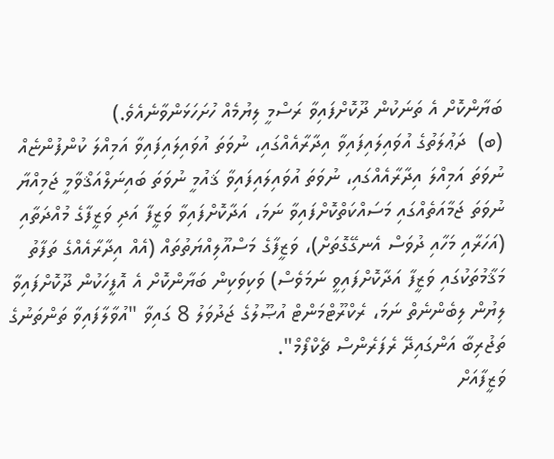ބަޔާންކޮށް އެ ތަނަކުން ދޫކޮށްފައިވާ ރަސްމީ ލިޔުމެއް ހުށަހަޅަންވާނެއެވެ.)
(ބ)  ދަޢުލަތުގެ އުވައިލައިފައިވާ އިދާރާއެއްގައި، ނުވަތަ އުވައިލައިފައިވާ އަމިއްލަ ކުންފުންޏެއް ނުވަތަ އަމިއްލަ އިދާރާއެއްގައި، ނުވަތަ އުވައިލައިފައިވާ ޤައުމީ ނުވަތަ ބައިނަލްއަޤްވާމީ ޖަމިއްޔާ ނުވަތަ ޖަމާއަތެއްގައި މަސައްކަތްކޮށްފައިވާ ނަމަ، އަދާކޮށްފައިވާ ވަޒީފާ އަދި ވަޒީފާގެ މުއްދަތާއި (އަހަރާއި މަހާއި ދުވަސް އެނގޭގޮތަށް)، ވަޒީފާގެ މަސްއޫލިއްޔަތުތައް (އެއް އިދާރާއެއްގެ ތަފާތު މަޤާމުތަކުގައި ވަޒީފާ އަދާކޮށްފައިވީ ނަމަވެސް) ވަކިވަކިން ބަޔާންކޮށް އެ އޮފީހަކުން ދޫކޮށްފައިވާ ލިޔުން ލިބެންނެތް ނަމަ، ރެކްރޫޓްމަންޓް އުޞޫލުގެ ޖަދުވަލު 8 ގައިވާ "އުވާލާފައިވާ ތަންތަނުގެ ތަޖުރިބާ އަންގައިދޭ ރެފަރެންސް ޗެކްފޯމް".
ވަޒީފާއަށް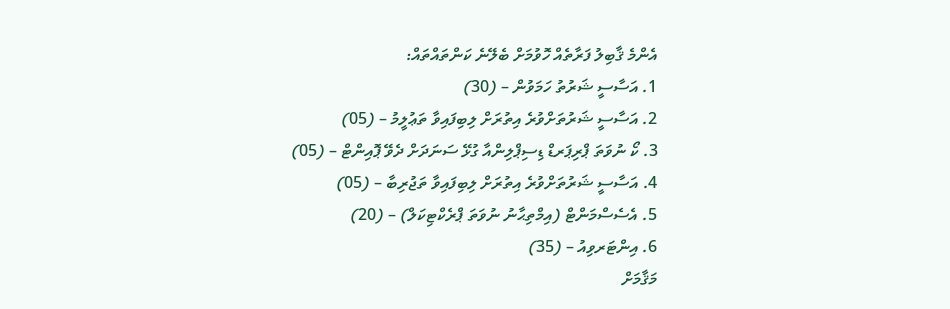އެންމެ ޤާބިލު ފަރާތެއް ހޮވުމަށް ބެލޭނެ ކަންތައްތައް:
1. އަސާސީ ޝަރުތު ހަމަވުން – (30)
2. އަސާސީ ޝަރުތަށްވުރެ އިތުރަށް ލިބިފައިވާ ތަޢުލީމު – (05)
3. ކޯ ނުވަތަ ޕްރިޕަރޑް ޑިސިޕްލިންއާ ގުޅޭ ސަނަދަށް ދެވޭ ޕޮއިންޓް – (05)
4. އަސާސީ ޝަރުތަށްވުރެ އިތުރަށް ލިބިފައިވާ ތަޖުރިބާ – (05)
5. އެސެސްމަންޓް (އިމްތިޙާނު ނުވަތަ ޕްރެކްޓިކަލް) – (20)
6. އިންޓަރވިއު – (35)
މަޤާމަށް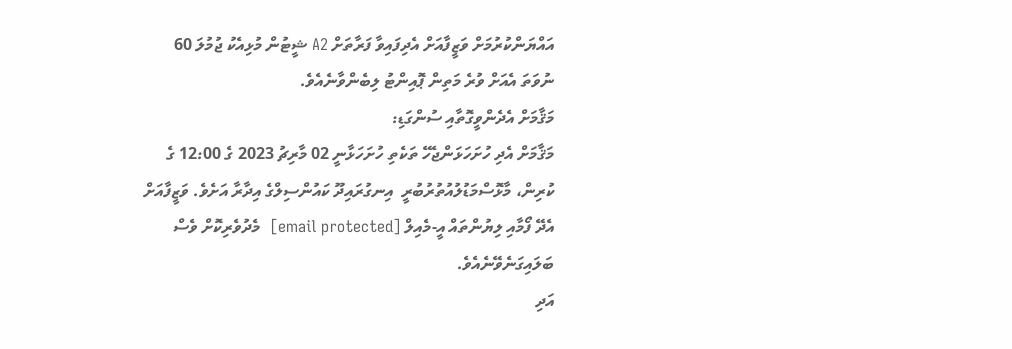އައްޔަންކުރުމަށް ވަޒީފާއަށް އެދިފައިވާ ފަރާތަށް A2 ޝީޓުން މުޅިއެކު ޖުމުލަ 60 ނުވަތަ އެއަށް ވުރެ މަތިން ޕޮއިންޓު ލިބެންވާނެއެވެ.
މަޤާމަށް އެދެންވީގޮތާއި ސުންގަޑި:
މަޤާމަށް އެދި ހުށަހަޅަންޖެހޭ ތަކެތި ހުށަހަޅާނީ 02 މާރިޗު 2023 ގެ 12:00 ގެ ކުރިން، މާޅޮސްމަޑުލުއުތުރުބުރީ  އިނގުރައިދޫ ކައުންސިލްގެ އިދާރާ އަށެވެ. ވަޒީފާއަށް އެދޭ ފޯމާއި ލިޔުންތައް އީ-މެއިލް [email protected]  މެދުވެރިކޮށް ވެސް ބަލައިގަނެވޭނެއެވެ.
އަދި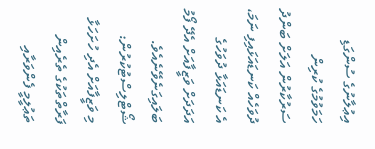އިޢުލާނުގެ ސުންގަޑި ހަމަވުމުގެ ކުރިން ސަރުކާރުން އަލަށް ބަންދު ދުވަހެއް ކަނޑައަޅައިފި ނަމަ، އެ ކަނޑައަޅާ ދުވަހުގެ އަދަދަށް ވަޒީފާއަށް އެދޭ ފޯމު ބަލައިގަނެވޭނެއެވެ.
ޝޯޓްލިސްޓުކުރުން:
މި ވަޒީފާއަށް އެދި ހުށަހަޅާ ފަރާތްތަކުގެ ތެރެއިން ތަޢުލީމީ ފެންވަރާއި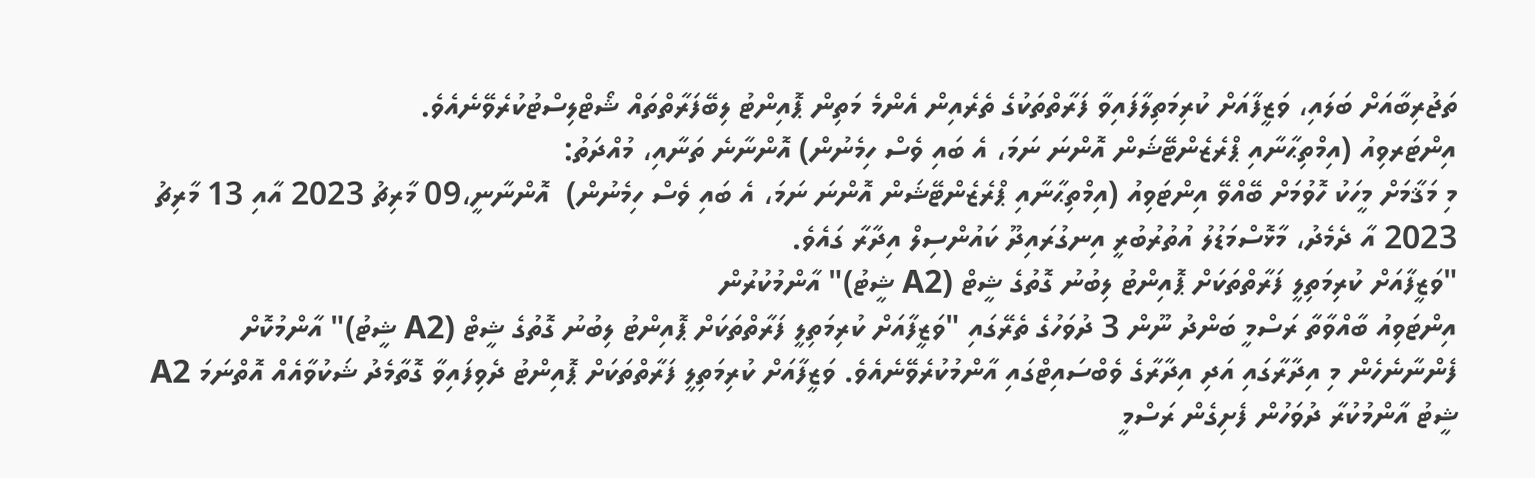ތަޖުރިބާއަށް ބަލައި، ވަޒީފާއަށް ކުރިމަތިލާފައިވާ ފަރާތްތަކުގެ ތެރެއިން އެންމެ މަތިން ޕޮއިންޓު ލިބޭފަރާތްތައް ޝޯޓްލިސްޓުކުރެވޭނެއެވެ.
އިންޓަރވިއު (އިމްތިޙާނާއި ޕްރެޒެންޓޭޝަން އޮންނަ ނަމަ، އެ ބައި ވެސް ހިމެނުން) އޮންނާނެ ތަނާއި، މުއްދަތު:
މި މަޤާމަށް މީހަކު ހޮވުމަށް ބޭއްވޭ އިންޓަވިއު (އިމްތިޙާނާއި ޕްރެޒެންޓޭޝަން އޮންނަ ނަމަ، އެ ބައި ވެސް ހިމެނުން)  އޮންނާނީ،09 މާރިޗު 2023 އާއި 13 މާރިޗު 2023 އާ ދެމެދު، މާޅޮސްމަޑުލު އުތުރުބުރީ އިނގުރައިދޫ ކައުންސިލް އިދާރާ ގައެވެ.
"ވަޒީފާއަށް ކުރިމަތިލީ ފަރާތްތަކަށް ޕޮއިންޓު ލިބުނު ގޮތުގެ ޝީޓް (A2 ޝީޓު)" އާންމުކުރުން
އިންޓަވިއު ބާއްވާތާ ރަސްމީ ބަންދު ނޫން 3 ދުވަހުގެ ތެރޭގައި "ވަޒީފާއަށް ކުރިމަތިލީ ފަރާތްތަކަށް ޕޮއިންޓު ލިބުނު ގޮތުގެ ޝީޓް (A2 ޝީޓު)" އާންމުކޮށް ފެންނާނެހެން މި އިދާރާގައި އަދި އިދާރާގެ ވެބްސައިޓްގައި އާންމުކުރެވޭނެއެވެ. ވަޒީފާއަށް ކުރިމަތިލީ ފަރާތްތަކަށް ޕޮއިންޓު ދެވިފައިވާ ގޮތާމެދު ޝަކުވާއެއް އޮތްނަމަ A2 ޝީޓު އާންމުކުރާ ދުވަހުން ފެށިގެން ރަސްމީ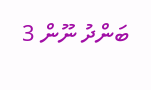ބަންދު ނޫން 3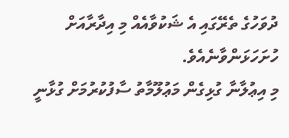ދުވަހުގެ ތެރޭގައި އެ ޝަކުވާއެއް މި އިދާރާއަށް ހުށަހަޅަންވާނެއެވެ.
މި އިޢުލާނާ ގުޅިގެން މަޢުލޫމާތު ސާފުކުރުމަށް ގުޅާނީ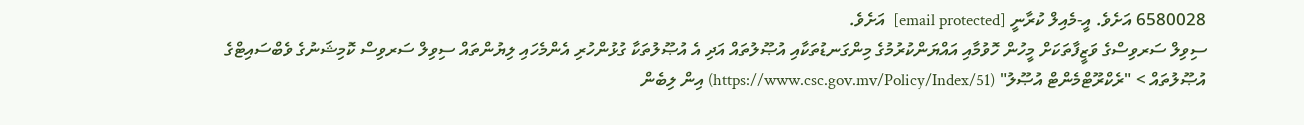6580028 އަށެވެ. އީ-މެއިލް ކުރާނީ [email protected]  އަށެވެ.
ސިވިލް ސަރވިސްގެ ވަޒީފާތަކަށް މީހުން ހޮވުމާއި އައްޔަންކުރުމުގެ މިންގަނޑުތަކާއި އުޞޫލުތައް އަދި އެ އުޞޫލުތަކާ ގުޅުންހުރި އެންމެހައި ލިޔުންތައް ސިވިލް ސަރވިސް ކޮމިޝަނުގެ ވެބްސައިޓްގެ އުޞޫލުތައް > "ރެކްރޫޓްމެންޓް އުޞޫލު" (https://www.csc.gov.mv/Policy/Index/51) އިން ލިބެން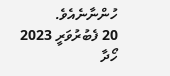ހުންނާނެއެވެ.
20 ފެބުރުވަރީ 2023
ހޯދާ